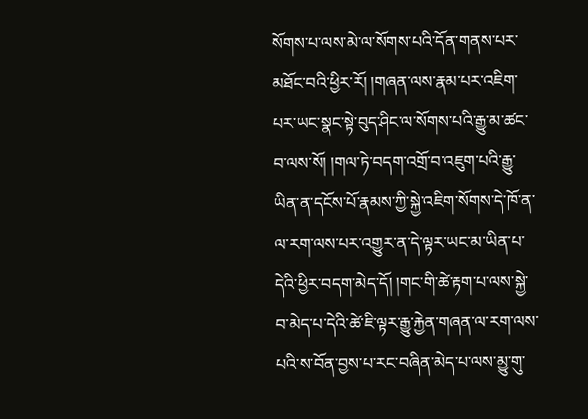སོགས་པ་ལས་མེ་ལ་སོགས་པའི་དོན་གནས་པར་མཐོང་བའི་ཕྱིར་རོ། །གཞན་ལས་རྣམ་པར་འཇིག་པར་ཡང་སྣང་སྟེ་བུད་ཤིང་ལ་སོགས་པའི་རྒྱུ་མ་ཚང་བ་ལས་སོ། །གལ་ཏེ་བདག་འགྲོ་བ་འཇུག་པའི་རྒྱུ་ཡིན་ན་དངོས་པོ་རྣམས་ཀྱི་སྐྱེ་འཇིག་སོགས་དེ་ཁོ་ན་ལ་རག་ལས་པར་འགྱུར་ན་དེ་ལྟར་ཡང་མ་ཡིན་པ་དེའི་ཕྱིར་བདག་མེད་དོ། །གང་གི་ཚེ་རྟག་པ་ལས་སྐྱེ་བ་མེད་པ་དེའི་ཚེ་ཇི་ལྟར་རྒྱུ་རྐྱེན་གཞན་ལ་རག་ལས་པའི་ས་བོན་བྱས་པ་རང་བཞིན་མེད་པ་ལས་མྱུ་གུ་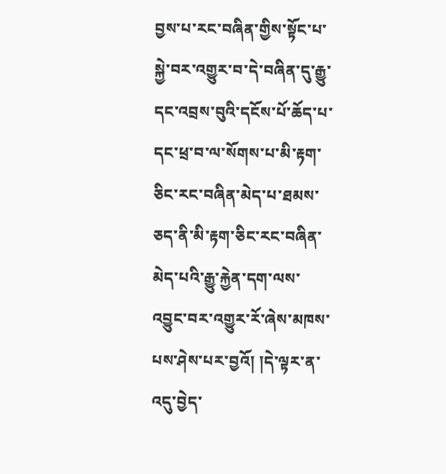བྱས་པ་རང་བཞིན་གྱིས་སྟོང་པ་སྐྱེ་བར་འགྱུར་བ་དེ་བཞིན་དུ་རྒྱུ་དང་འབྲས་བུའི་དངོས་པོ་ཆོད་པ་དང་ཕྲ་བ་ལ་སོགས་པ་མི་རྟག་ཅིང་རང་བཞིན་མེད་པ་ཐམས་ཅད་ནི་མི་རྟག་ཅིང་རང་བཞིན་མེད་པའི་རྒྱུ་རྐྱེན་དག་ལས་འབྱུང་བར་འགྱུར་རོ་ཞེས་མཁས་པས་ཤེས་པར་བྱའོ། །དེ་ལྟར་ན་འདུ་བྱེད་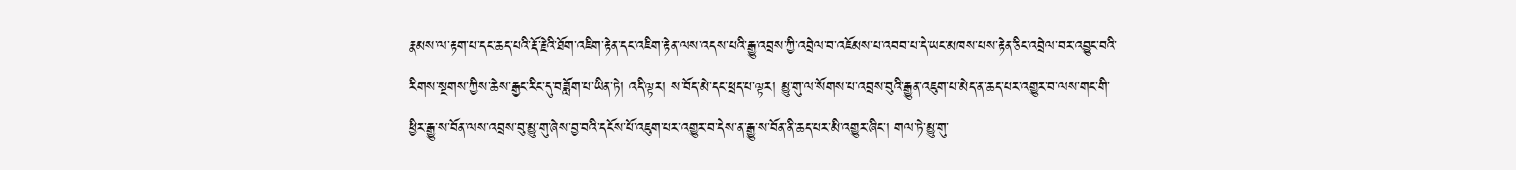རྣམས་ལ་རྟག་པ་དང་ཆད་པའི་རྡོ་རྗེའི་ཐོག་འཇིག་རྟེན་དང་འཇིག་རྟེན་ལས་འདས་པའི་རྒྱུ་འབྲས་ཀྱི་འབྲེལ་བ་འཇོམས་པ་འབབ་པ་དེ་ཡང་མཁས་པས་རྟེན་ཅིང་འབྲེལ་བར་འབྱུང་བའི་རིགས་སྔགས་ཀྱིས་ཆེས་རྒྱང་རིང་དུ་བཟློག་པ་ཡིན་ཏེ། འདི་ལྟར། ས་བོད་མེ་དང་ཕྲད་པ་ལྟར། མྱུ་གུ་ལ་སོགས་པ་འབྲས་བུའི་རྒྱུན་འཇུག་པ་མེད་ན་ཆད་པར་འགྱུར་བ་ལས་གང་གི་ཕྱིར་རྒྱུ་ས་བོན་ལས་འབྲས་བུ་མྱུ་གུ་ཞེས་བྱ་བའི་དངོས་པོ་འཇུག་པར་འགྱུར་བ་དེས་ན་རྒྱུ་ས་བོན་ནི་ཆད་པར་མི་འགྱུར་ཞིང་། གལ་ཏེ་མྱུ་གུ་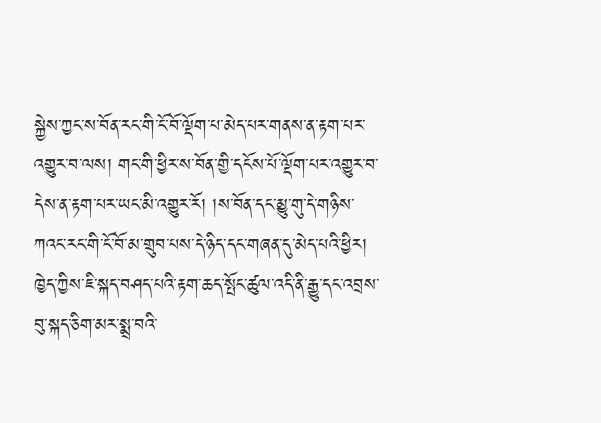སྐྱེས་ཀྱང་ས་བོན་རང་གི་ངོ་བོ་ལྡོག་པ་མེད་པར་གནས་ན་རྟག་པར་འགྱུར་བ་ལས། གང་གི་ཕྱིར་ས་བོན་གྱི་དངོས་པོ་ལྡོག་པར་འགྱུར་བ་དེས་ན་རྟག་པར་ཡང་མི་འགྱུར་རོ། །ས་བོན་དང་མྱུ་གུ་དེ་གཉིས་ཀའང་རང་གི་ངོ་བོ་མ་གྲུབ་པས་དེ་ཉིད་དང་གཞན་དུ་མེད་པའི་ཕྱིར། ཁྱེད་ཀྱིས་ཇི་སྐད་བཤད་པའི་རྟག་ཆད་སྤོང་ཚུལ་འདི་ནི་རྒྱུ་དང་འབྲས་བུ་སྐད་ཅིག་མར་སྨྲ་བའི་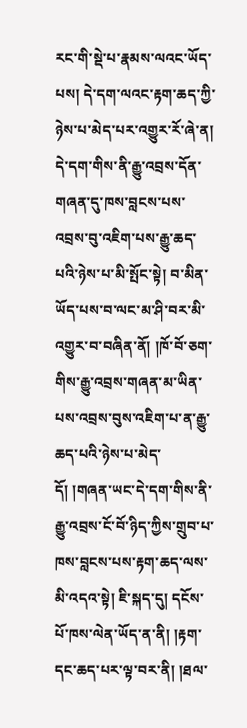རང་གི་སྡེ་པ་རྣམས་ལའང་ཡོད་པས། དེ་དག་ལའང་རྟག་ཆད་ཀྱི་ཉེས་པ་མེད་པར་འགྱུར་རོ་ཞེ་ན། དེ་དག་གིས་ནི་རྒྱུ་འབྲས་དོན་གཞན་དུ་ཁས་བླངས་པས་འབྲས་བུ་འཇིག་པས་རྒྱུ་ཆད་པའི་ཉེས་པ་མི་སྤོང་སྟེ། བ་མིན་ཡོད་པས་བ་ལང་མ་ཤི་བར་མི་འགྱུར་བ་བཞིན་ནོ། །ཁོ་བོ་ཅག་གིས་རྒྱུ་འབྲས་གཞན་མ་ཡིན་པས་འབྲས་བུས་འཇིག་པ་ན་རྒྱུ་ཆད་པའི་ཉེས་པ་མེད་དོ། །གཞན་ཡང་དེ་དག་གིས་ནི་རྒྱུ་འབྲས་ངོ་བོ་ཉིད་ཀྱིས་གྲུབ་པ་ཁས་བླངས་པས་རྟག་ཆད་ལས་མི་འདའ་སྟེ། ཇི་སྐད་དུ། དངོས་པོ་ཁས་ལེན་ཡོད་ན་ནི། །རྟག་དང་ཆད་པར་ལྟ་བར་ནི། །ཐལ་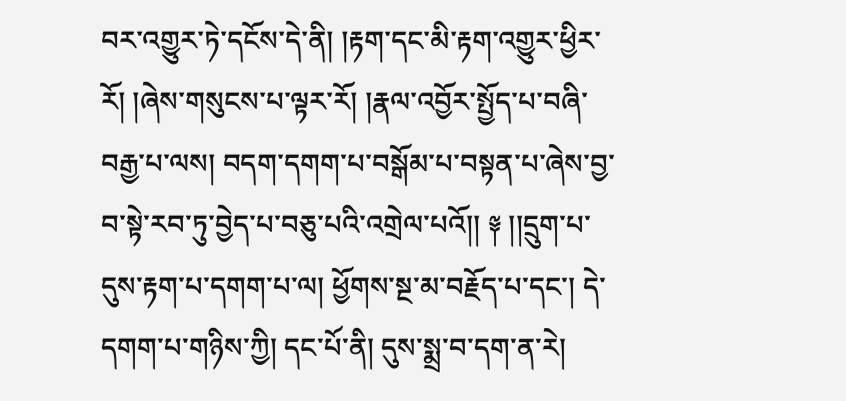བར་འགྱུར་ཏེ་དངོས་དེ་ནི། །རྟག་དང་མི་རྟག་འགྱུར་ཕྱིར་རོ། །ཞེས་གསུངས་པ་ལྟར་རོ། །རྣལ་འབྱོར་སྤྱོད་པ་བཞི་བརྒྱ་པ་ལས། བདག་དགག་པ་བསྒོམ་པ་བསྟན་པ་ཞེས་བྱ་བ་སྟེ་རབ་ཏུ་བྱེད་པ་བཅུ་པའི་འགྲེལ་པའོ།། ༈ །།དྲུག་པ་དུས་རྟག་པ་དགག་པ་ལ། ཕྱོགས་སྔ་མ་བརྗོད་པ་དང་། དེ་དགག་པ་གཉིས་ཀྱི། དང་པོ་ནི། དུས་སྨྲ་བ་དག་ན་རེ།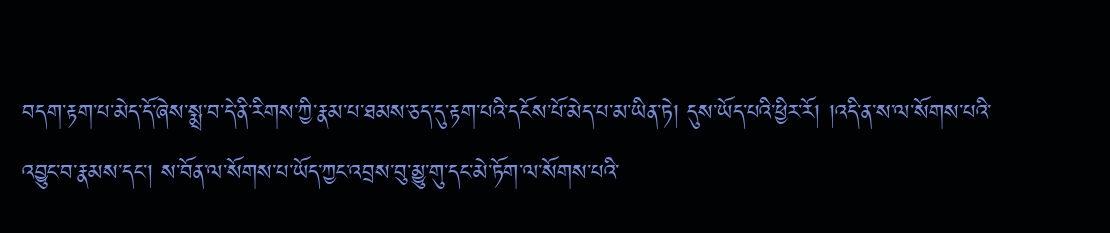བདག་རྟག་པ་མེད་དོ་ཞེས་སྨྲ་བ་དེ་ནི་རིགས་ཀྱི་རྣམ་པ་ཐམས་ཅད་དུ་རྟག་པའི་དངོས་པོ་མེད་པ་མ་ཡིན་ཏེ། དུས་ཡོད་པའི་ཕྱིར་རོ། །འདི་ན་ས་ལ་སོགས་པའི་འབྱུང་བ་རྣམས་དང་། ས་བོན་ལ་སོགས་པ་ཡོད་ཀྱང་འབྲས་བུ་མྱུ་གུ་དང་མེ་ཏོག་ལ་སོགས་པའི་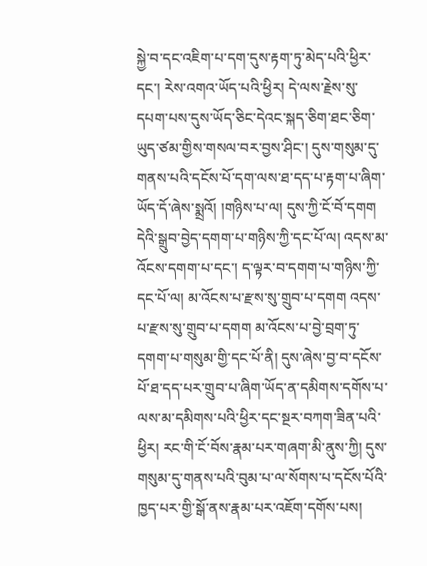སྐྱེ་བ་དང་འཇིག་པ་དག་དུས་རྟག་ཏུ་མེད་པའི་ཕྱིར་དང་། རེས་འགའ་ཡོད་པའི་ཕྱིར། དེ་ལས་རྗེས་སུ་དཔག་པས་དུས་ཡོད་ཅིང་དེའང་སྐད་ཅིག་ཐང་ཅིག་ཡུད་ཙམ་གྱིས་གསལ་བར་བྱས་ཤིང་། དུས་གསུམ་དུ་གནས་པའི་དངོས་པོ་དག་ལས་ཐ་དད་པ་རྟག་པ་ཞིག་ཡོད་དོ་ཞེས་སྨྲའོ། །གཉིས་པ་ལ། དུས་ཀྱི་ངོ་བོ་དགག དེའི་སྒྲུབ་བྱེད་དགག་པ་གཉིས་ཀྱི་དང་པོ་ལ། འདས་མ་འོངས་དགག་པ་དང་། ད་ལྟར་བ་དགག་པ་གཉིས་ཀྱི་དང་པོ་ལ། མ་འོངས་པ་རྫས་སུ་གྲུབ་པ་དགག འདས་པ་རྫས་སུ་གྲུབ་པ་དགག མ་འོངས་པ་བྱེ་བྲག་ཏུ་དགག་པ་གསུམ་གྱི་དང་པོ་ནི། དུས་ཞེས་བྱ་བ་དངོས་པོ་ཐ་དད་པར་གྲུབ་པ་ཞིག་ཡོད་ན་དམིགས་དགོས་པ་ལས་མ་དམིགས་པའི་ཕྱིར་དང་སྔར་བཀག་ཟིན་པའི་ཕྱིར། རང་གི་ངོ་བོས་རྣམ་པར་གཞག་མི་ནུས་ཀྱི། དུས་གསུམ་དུ་གནས་པའི་བུམ་པ་ལ་སོགས་པ་དངོས་པོའི་ཁྱད་པར་གྱི་སྒོ་ནས་རྣམ་པར་འཇོག་དགོས་པས།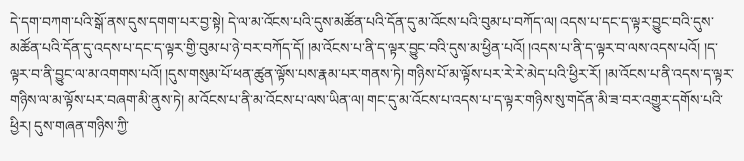དེ་དག་བཀག་པའི་སྒོ་ནས་དུས་དགག་པར་བྱ་སྟེ། དེ་ལ་མ་འོངས་པའི་དུས་མཚོན་པའི་དོན་དུ་མ་འོངས་པའི་བུམ་པ་བཀོད་ལ། འདས་པ་དང་ད་ལྟར་བྱུང་བའི་དུས་མཚོན་པའི་དོན་དུ་འདས་པ་དང་ད་ལྟར་གྱི་བུམ་པ་ཉེ་བར་བཀོད་དོ། །མ་འོངས་པ་ནི་ད་ལྟར་བྱུང་བའི་དུས་མ་ཕྱིན་པའོ། །འདས་པ་ནི་ད་ལྟར་བ་ལས་འདས་པའོ། །ད་ལྟར་བ་ནི་བྱུང་ལ་མ་འགགས་པའོ། །དུས་གསུམ་པོ་ཕན་ཚུན་ལྟོས་པས་རྣམ་པར་གནས་ཏེ། གཉིས་པོ་མ་ལྟོས་པར་རེ་རེ་མེད་པའི་ཕྱིར་རོ། །མ་འོངས་པ་ནི་འདས་ད་ལྟར་གཉིས་ལ་མ་ལྟོས་པར་བཞག་མི་ནུས་ཏེ། མ་འོངས་པ་ནི་མ་འོངས་པ་ལས་ཡིན་ལ། གང་དུ་མ་འོངས་པ་འདས་པ་ད་ལྟར་གཉིས་སུ་གདོན་མི་ཟ་བར་འགྱུར་དགོས་པའི་ཕྱིར། དུས་གཞན་གཉིས་ཀྱི་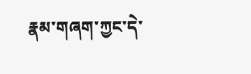རྣམ་གཞག་ཀྱང་དེ་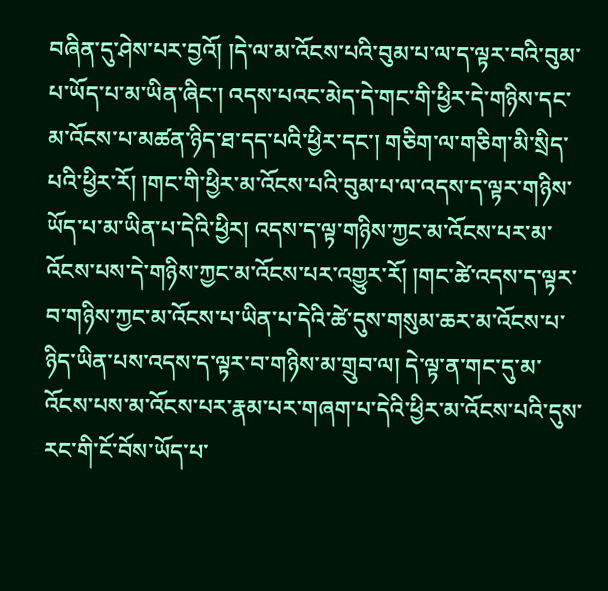བཞིན་དུ་ཤེས་པར་བྱའོ། །དེ་ལ་མ་འོངས་པའི་བུམ་པ་ལ་ད་ལྟར་བའི་བུམ་པ་ཡོད་པ་མ་ཡིན་ཞིང་། འདས་པའང་མེད་དེ་གང་གི་ཕྱིར་དེ་གཉིས་དང་མ་འོངས་པ་མཚན་ཉིད་ཐ་དད་པའི་ཕྱིར་དང་། གཅིག་ལ་གཅིག་མི་སྲིད་པའི་ཕྱིར་རོ། །གང་གི་ཕྱིར་མ་འོངས་པའི་བུམ་པ་ལ་འདས་ད་ལྟར་གཉིས་ཡོད་པ་མ་ཡིན་པ་དེའི་ཕྱིར། འདས་ད་ལྟ་གཉིས་ཀྱང་མ་འོངས་པར་མ་འོངས་པས་དེ་གཉིས་ཀྱང་མ་འོངས་པར་འགྱུར་རོ། །གང་ཚེ་འདས་ད་ལྟར་བ་གཉིས་ཀྱང་མ་འོངས་པ་ཡིན་པ་དེའི་ཚེ་དུས་གསུམ་ཆར་མ་འོངས་པ་ཉིད་ཡིན་པས་འདས་ད་ལྟར་བ་གཉིས་མ་གྲུབ་ལ། དེ་ལྟ་ན་གང་དུ་མ་འོངས་པས་མ་འོངས་པར་རྣམ་པར་གཞག་པ་དེའི་ཕྱིར་མ་འོངས་པའི་དུས་རང་གི་ངོ་བོས་ཡོད་པ་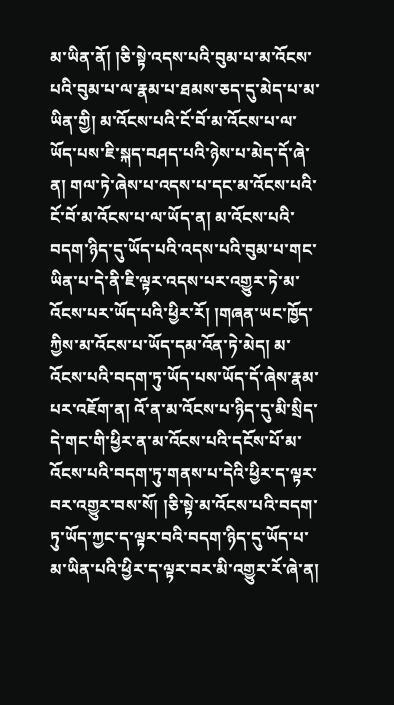མ་ཡིན་ནོ། །ཅི་སྟེ་འདས་པའི་བུམ་པ་མ་འོངས་པའི་བུམ་པ་ལ་རྣམ་པ་ཐམས་ཅད་དུ་མེད་པ་མ་ཡིན་གྱི། མ་འོངས་པའི་ངོ་བོ་མ་འོངས་པ་ལ་ཡོད་པས་ཇི་སྐད་བཤད་པའི་ཉེས་པ་མེད་དོ་ཞེ་ན། གལ་ཏེ་ཞེས་པ་འདས་པ་དང་མ་འོངས་པའི་ངོ་བོ་མ་འོངས་པ་ལ་ཡོད་ན། མ་འོངས་པའི་བདག་ཉིད་དུ་ཡོད་པའི་འདས་པའི་བུམ་པ་གང་ཡིན་པ་དེ་ནི་ཇི་ལྟར་འདས་པར་འགྱུར་ཏེ་མ་འོངས་པར་ཡོད་པའི་ཕྱིར་རོ། །གཞན་ཡང་ཁྱོད་ཀྱིས་མ་འོངས་པ་ཡོད་དམ་འོན་ཏེ་མེད། མ་འོངས་པའི་བདག་ཏུ་ཡོད་པས་ཡོད་དོ་ཞེས་རྣམ་པར་འཇོག་ན། འོ་ན་མ་འོངས་པ་ཉིད་དུ་མི་སྲིད་དེ་གང་གི་ཕྱིར་ན་མ་འོངས་པའི་དངོས་པོ་མ་འོངས་པའི་བདག་ཏུ་གནས་པ་དེའི་ཕྱིར་ད་ལྟར་བར་འགྱུར་བས་སོ། །ཅི་སྟེ་མ་འོངས་པའི་བདག་ཏུ་ཡོད་ཀྱང་ད་ལྟར་བའི་བདག་ཉིད་དུ་ཡོད་པ་མ་ཡིན་པའི་ཕྱིར་ད་ལྟར་བར་མི་འགྱུར་རོ་ཞེ་ན།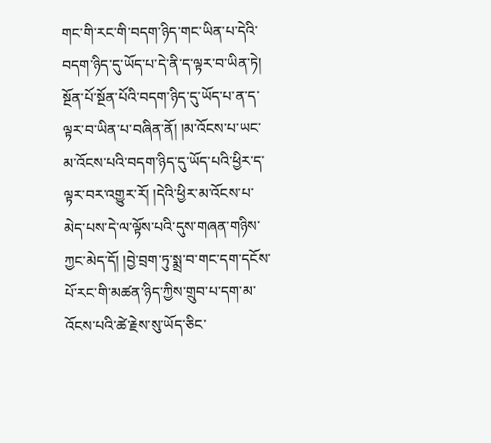གང་གི་རང་གི་བདག་ཉིད་གང་ཡིན་པ་དེའི་བདག་ཉིད་དུ་ཡོད་པ་དེ་ནི་ད་ལྟར་བ་ཡིན་ཏེ། སྔོན་པོ་སྔོན་པོའི་བདག་ཉིད་དུ་ཡོད་པ་ན་ད་ལྟར་བ་ཡིན་པ་བཞིན་ནོ། །མ་འོངས་པ་ཡང་མ་འོངས་པའི་བདག་ཉིད་དུ་ཡོད་པའི་ཕྱིར་ད་ལྟར་བར་འགྱུར་རོ། །དེའི་ཕྱིར་མ་འོངས་པ་མེད་པས་དེ་ལ་ལྟོས་པའི་དུས་གཞན་གཉིས་ཀྱང་མེད་དོ། །བྱེ་བྲག་ཏུ་སྨྲ་བ་གང་དག་དངོས་པོ་རང་གི་མཚན་ཉིད་ཀྱིས་གྲུབ་པ་དག་མ་འོངས་པའི་ཚེ་རྗེས་སུ་ཡོད་ཅིང་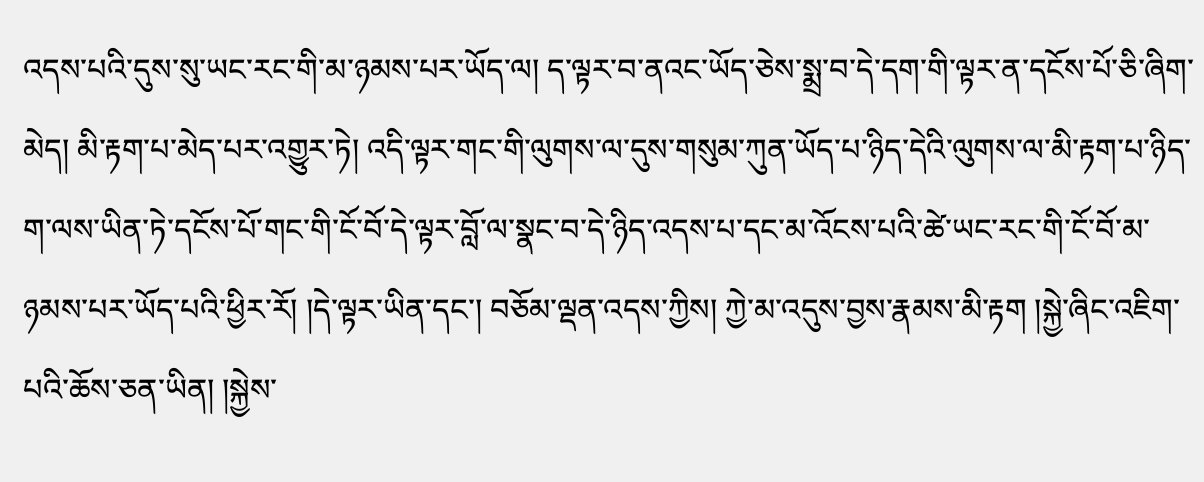འདས་པའི་དུས་སུ་ཡང་རང་གི་མ་ཉམས་པར་ཡོད་ལ། ད་ལྟར་བ་ནའང་ཡོད་ཅེས་སྨྲ་བ་དེ་དག་གི་ལྟར་ན་དངོས་པོ་ཅི་ཞིག་མེད། མི་རྟག་པ་མེད་པར་འགྱུར་ཏེ། འདི་ལྟར་གང་གི་ལུགས་ལ་དུས་གསུམ་ཀུན་ཡོད་པ་ཉིད་དེའི་ལུགས་ལ་མི་རྟག་པ་ཉིད་ག་ལས་ཡིན་ཏེ་དངོས་པོ་གང་གི་ངོ་བོ་དེ་ལྟར་བློ་ལ་སྣང་བ་དེ་ཉིད་འདས་པ་དང་མ་འོངས་པའི་ཚེ་ཡང་རང་གི་ངོ་བོ་མ་ཉམས་པར་ཡོད་པའི་ཕྱིར་རོ། །དེ་ལྟར་ཡིན་དང་། བཅོམ་ལྡན་འདས་ཀྱིས། ཀྱེ་མ་འདུས་བྱས་རྣམས་མི་རྟག །སྐྱེ་ཞིང་འཇིག་པའི་ཆོས་ཅན་ཡིན། །སྐྱེས་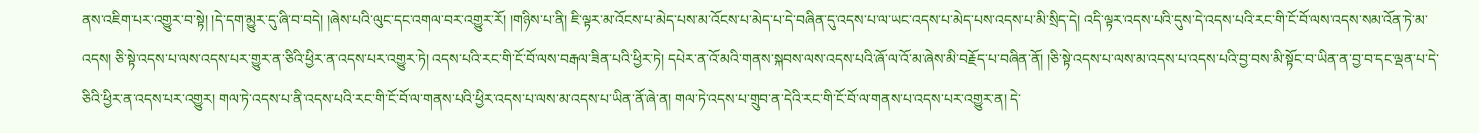ནས་འཇིག་པར་འགྱུར་བ་སྟེ། །དེ་དག་མྱུར་དུ་ཞི་བ་བདེ། །ཞེས་པའི་ལུང་དང་འགལ་བར་འགྱུར་རོ། །གཉིས་པ་ནི། ཇི་ལྟར་མ་འོངས་པ་མེད་པས་མ་འོངས་པ་མེད་པ་དེ་བཞིན་དུ་འདས་པ་ལ་ཡང་འདས་པ་མེད་པས་འདས་པ་མི་སྲིད་དེ། འདི་ལྟར་འདས་པའི་དུས་དེ་འདས་པའི་རང་གི་ངོ་བོ་ལས་འདས་སམ་འོན་ཏེ་མ་འདས། ཅི་སྟེ་འདས་པ་ལས་འདས་པར་གྱུར་ན་ཅིའི་ཕྱིར་ན་འདས་པར་འགྱུར་ཏེ། འདས་པའི་རང་གི་ངོ་བོ་ལས་བརྒལ་ཟིན་པའི་ཕྱིར་ཏེ། དཔེར་ན་འོ་མའི་གནས་སྐབས་ལས་འདས་པའི་ཞོ་ལ་འོ་མ་ཞེས་མི་བརྗོད་པ་བཞིན་ནོ། །ཅི་སྟེ་འདས་པ་ལས་མ་འདས་པ་འདས་པའི་བྱ་བས་མི་སྟོང་བ་ཡིན་ན་བྱ་བ་དང་ལྡན་པ་དེ་ཅིའི་ཕྱིར་ན་འདས་པར་འགྱུར། གལ་ཏེ་འདས་པ་ནི་འདས་པའི་རང་གི་ངོ་བོ་ལ་གནས་པའི་ཕྱིར་འདས་པ་ལས་མ་འདས་པ་ཡིན་ནོ་ཞེ་ན། གལ་ཏེ་འདས་པ་གྲུབ་ན་དེའི་རང་གི་ངོ་བོ་ལ་གནས་པ་འདས་པར་འགྱུར་ན། དེ་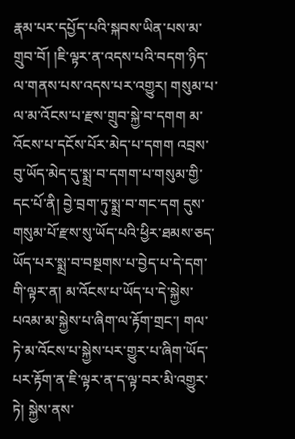རྣམ་པར་དཔྱོད་པའི་སྐབས་ཡིན་པས་མ་གྲུབ་བོ། །ཇི་ལྟར་ན་འདས་པའི་བདག་ཉིད་ལ་གནས་པས་འདས་པར་འགྱུར། གསུམ་པ་ལ་མ་འོངས་པ་རྫས་གྲུབ་སྐྱེ་བ་དགག མ་འོངས་པ་དངོས་པོར་མེད་པ་དགག འབྲས་བུ་ཡོད་མེད་དུ་སྨྲ་བ་དགག་པ་གསུམ་གྱི་དང་པོ་ནི། བྱེ་བྲག་ཏུ་སྨྲ་བ་གང་དག དུས་གསུམ་པོ་རྫས་སུ་ཡོད་པའི་ཕྱིར་ཐམས་ཅད་ཡོད་པར་སྨྲ་བ་བསྔགས་པ་བྱེད་པ་དེ་དག་གི་ལྟར་ན། མ་འོངས་པ་ཡོད་པ་དེ་སྐྱེས་པའམ་མ་སྐྱེས་པ་ཞིག་ལ་རྟོག་གྲང་། གལ་ཏེ་མ་འོངས་པ་སྐྱེས་པར་གྱུར་པ་ཞིག་ཡོད་པར་རྟོག་ན་ཇི་ལྟར་ན་ད་ལྟ་བར་མི་འགྱུར་ཏེ། སྐྱེས་ནས་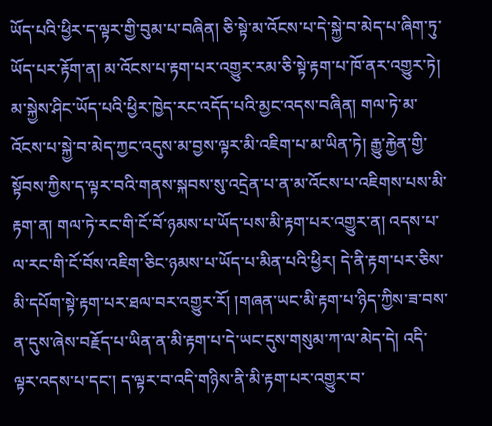ཡོད་པའི་ཕྱིར་ད་ལྟར་གྱི་བུམ་པ་བཞིན། ཅི་སྟེ་མ་འོངས་པ་དེ་སྐྱེ་བ་མེད་པ་ཞིག་ཏུ་ཡོད་པར་རྟོག་ན། མ་འོངས་པ་རྟག་པར་འགྱུར་རམ་ཅི་སྟེ་རྟག་པ་ཁོ་ནར་འགྱུར་ཏེ། མ་སྐྱེས་ཤིང་ཡོད་པའི་ཕྱིར་ཁྱེད་རང་འདོད་པའི་མྱང་འདས་བཞིན། གལ་ཏེ་མ་འོངས་པ་སྐྱེ་བ་མེད་ཀྱང་འདུས་མ་བྱས་ལྟར་མི་འཇིག་པ་མ་ཡིན་ཏེ། རྒྱུ་རྐྱེན་གྱི་སྟོབས་ཀྱིས་ད་ལྟར་བའི་གནས་སྐབས་སུ་འདྲེན་པ་ན་མ་འོངས་པ་འཇིགས་པས་མི་རྟག་ན། གལ་ཏེ་རང་གི་ངོ་བོ་ཉམས་པ་ཡོད་པས་མི་རྟག་པར་འགྱུར་ན། འདས་པ་ལ་རང་གི་ངོ་བོས་འཇིག་ཅིང་ཉམས་པ་ཡོད་པ་མིན་པའི་ཕྱིར། དེ་ནི་རྟག་པར་ཅིས་མི་དཔོག་སྟེ་རྟག་པར་ཐལ་བར་འགྱུར་རོ། །གཞན་ཡང་མི་རྟག་པ་ཉིད་ཀྱིས་ཟ་བས་ན་དུས་ཞེས་བརྗོད་པ་ཡིན་ན་མི་རྟག་པ་དེ་ཡང་དུས་གསུམ་ཀ་ལ་མེད་དེ། འདི་ལྟར་འདས་པ་དང་། ད་ལྟར་བ་འདི་གཉིས་ནི་མི་རྟག་པར་འགྱུར་བ་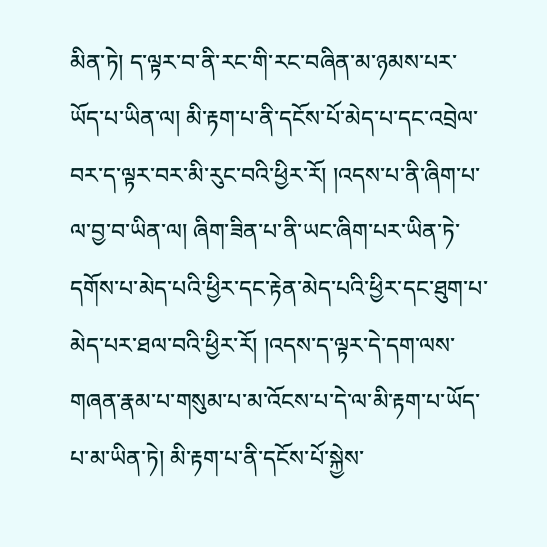མིན་ཏེ། ད་ལྟར་བ་ནི་རང་གི་རང་བཞིན་མ་ཉམས་པར་ཡོད་པ་ཡིན་ལ། མི་རྟག་པ་ནི་དངོས་པོ་མེད་པ་དང་འབྲེལ་བར་ད་ལྟར་བར་མི་རུང་བའི་ཕྱིར་རོ། །འདས་པ་ནི་ཞིག་པ་ལ་བྱ་བ་ཡིན་ལ། ཞིག་ཟིན་པ་ནི་ཡང་ཞིག་པར་ཡིན་ཏེ་དགོས་པ་མེད་པའི་ཕྱིར་དང་རྟེན་མེད་པའི་ཕྱིར་དང་ཐུག་པ་མེད་པར་ཐལ་བའི་ཕྱིར་རོ། །འདས་ད་ལྟར་དེ་དག་ལས་གཞན་རྣམ་པ་གསུམ་པ་མ་འོངས་པ་དེ་ལ་མི་རྟག་པ་ཡོད་པ་མ་ཡིན་ཏེ། མི་རྟག་པ་ནི་དངོས་པོ་སྐྱེས་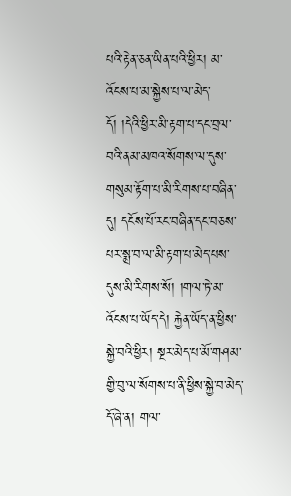པའི་རྟེན་ཅན་ཡིན་པའི་ཕྱིར། མ་འོངས་པ་མ་སྐྱེས་པ་ལ་མེད་དོ། །དེའི་ཕྱིར་མི་རྟག་པ་དང་བྲལ་བའི་ནམ་མཁའ་སོགས་ལ་དུས་གསུམ་རྟོག་པ་མི་རིགས་པ་བཞིན་དུ། དངོས་པོ་རང་བཞིན་དང་བཅས་པར་སྨྲ་བ་ལ་མི་རྟག་པ་མེད་པས་དུས་མི་རིགས་སོ། །གལ་ཏེ་མ་འོངས་པ་ཡོད་དེ། རྐྱེན་ཡོད་ན་ཕྱིས་སྐྱེ་བའི་ཕྱིར། སྔར་མེད་པ་མོ་གཤམ་གྱི་བུ་ལ་སོགས་པ་ནི་ཕྱིས་སྐྱེ་བ་མེད་དོ་ཞེ་ན། གལ་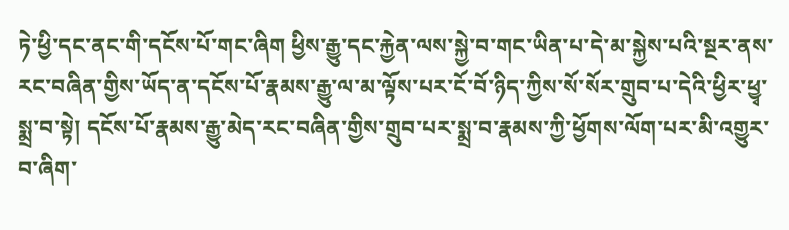ཏེ་ཕྱི་དང་ནང་གི་དངོས་པོ་གང་ཞིག ཕྱིས་རྒྱུ་དང་རྐྱེན་ལས་སྐྱེ་བ་གང་ཡིན་པ་དེ་མ་སྐྱེས་པའི་སྔར་ནས་རང་བཞིན་གྱིས་ཡོད་ན་དངོས་པོ་རྣམས་རྒྱུ་ལ་མ་ལྟོས་པར་ངོ་བོ་ཉིད་ཀྱིས་སོ་སོར་གྲུབ་པ་དེའི་ཕྱིར་ཕྱྭ་སྨྲ་བ་སྟེ། དངོས་པོ་རྣམས་རྒྱུ་མེད་རང་བཞིན་གྱིས་གྲུབ་པར་སྨྲ་བ་རྣམས་ཀྱི་ཕྱོགས་ལོག་པར་མི་འགྱུར་བ་ཞིག་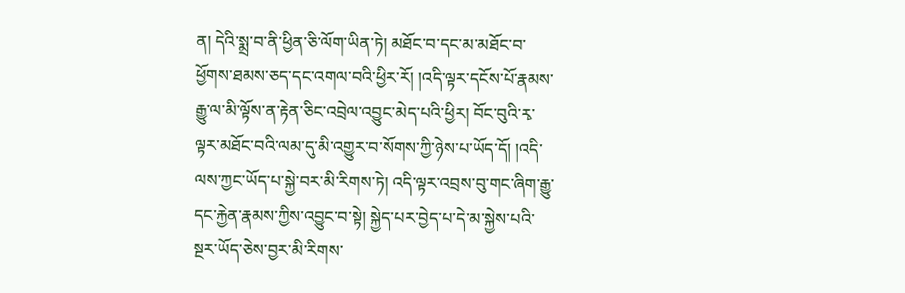ན། དེའི་སྨྲ་བ་ནི་ཕྱིན་ཅི་ལོག་ཡིན་ཏེ། མཐོང་བ་དང་མ་མཐོང་བ་ཕྱོགས་ཐམས་ཅད་དང་འགལ་བའི་ཕྱིར་རོ། །འདི་ལྟར་དངོས་པོ་རྣམས་རྒྱུ་ལ་མི་ལྟོས་ན་རྟེན་ཅིང་འབྲེལ་འབྱུང་མེད་པའི་ཕྱིར། བོང་བུའི་རྭ་ལྟར་མཐོང་བའི་ལམ་དུ་མི་འགྱུར་བ་སོགས་ཀྱི་ཉེས་པ་ཡོད་དོ། །འདི་ལས་ཀྱང་ཡོད་པ་སྐྱེ་བར་མི་རིགས་ཏེ། འདི་ལྟར་འབྲས་བུ་གང་ཞིག་རྒྱུ་དང་རྐྱེན་རྣམས་ཀྱིས་འབྱུང་བ་སྟེ། སྐྱེད་པར་བྱེད་པ་དེ་མ་སྐྱེས་པའི་སྔར་ཡོད་ཅེས་བྱར་མི་རིགས་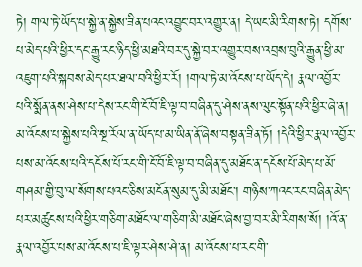ཏེ། གལ་ཏེ་ཡོད་པ་སྐྱེ་ན་སྐྱེས་ཟིན་པའང་འབྱུང་བར་འགྱུར་ན། དེ་ཡང་མི་རིགས་ཏེ། དགོས་པ་མེད་པའི་ཕྱིར་དང་རྒྱུ་རང་ཉིད་ཕྱི་མཐའི་བར་དུ་སྐྱེ་བར་འགྱུར་བས་འབྲས་བུའི་རྒྱུན་ཕྱི་མ་འཇུག་པའི་སྐབས་མེད་པར་ཐལ་བའི་ཕྱིར་རོ། །གལ་ཏེ་མ་འོངས་པ་ཡོད་དེ། རྣལ་འབྱོར་པའི་སྨོན་ནས་ཤེས་པ་དེས་རང་གི་ངོ་བོ་ཇི་ལྟ་བ་བཞིན་དུ་ཤེས་ནས་ལུང་སྟོན་པའི་ཕྱིར་ཞེ་ན། མ་འོངས་པ་སྐྱེས་པའི་སྔ་རོལ་ན་ཡོད་པ་མ་ཡིན་ནོ་ཞེས་བསྟན་ཟིན་ཏོ། །དེའི་ཕྱིར་རྣལ་འབྱོར་པས་མ་འོངས་པའི་དངོས་པོ་རང་གི་ངོ་བོ་ཇི་ལྟ་བ་བཞིན་དུ་མཐོང་ན་དངོས་པོ་མེད་པ་མོ་གཤམ་གྱི་བུ་ལ་སོགས་པའང་ཅིས་མངོན་སུམ་དུ་མི་མཐོང་། གཉིས་ཀའང་རང་བཞིན་མེད་པར་མཚུངས་པའི་ཕྱིར་གཅིག་མཐོང་ལ་གཅིག་མི་མཐོང་ཞེས་བྱ་བར་མི་རིགས་སོ། །འོ་ན་རྣལ་འབྱོར་པས་མ་འོངས་པ་ཇི་ལྟར་ཤེས་ཤེ་ན། མ་འོངས་པ་རང་གི་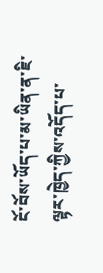ངོ་བོས་ཡོད་པ་མ་ཡིན་ན་ཇི་ལྟར་ཁྱེད་ཀྱིས་འདོད་པ་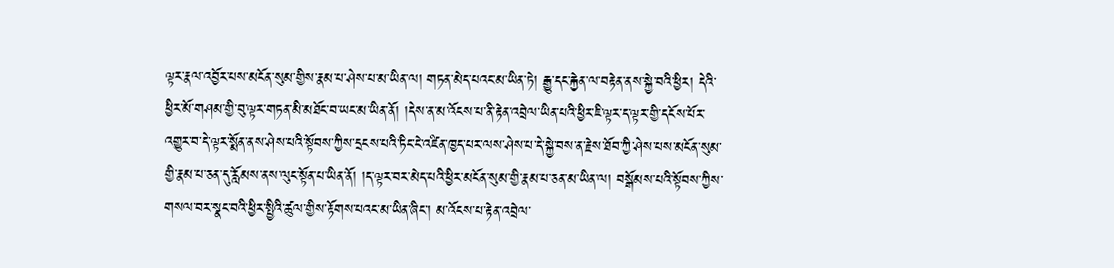ལྟར་རྣལ་འབྱོར་པས་མངོན་སུམ་གྱིས་རྣམ་པ་ཤེས་པ་མ་ཡིན་ལ། གཏན་མེད་པའང་མ་ཡིན་ཏེ། རྒྱུ་དང་རྐྱེན་ལ་བརྟེན་ནས་སྐྱེ་བའི་ཕྱིར། དེའི་ཕྱིར་མོ་གཤམ་གྱི་བུ་ལྟར་གཏན་མི་མཐོང་བ་ཡང་མ་ཡིན་ནོ། །དེས་ན་མ་འོངས་པ་ནི་རྟེན་འབྲེལ་ཡིན་པའི་ཕྱིར་ཇི་ལྟར་ད་ལྟར་གྱི་དངོས་པོར་འགྱུར་བ་དེ་ལྟར་སྨོན་ནས་ཤེས་པའི་སྟོབས་ཀྱིས་དྲངས་པའི་ཏིང་ངེ་འཛིན་ཁྱད་པར་ལས་ཤེས་པ་དེ་སྐྱེ་བས་ན་རྗེས་ཐོབ་ཀྱི་ཤེས་པས་མངོན་སུམ་གྱི་རྣམ་པ་ཅན་དུ་རློམས་ནས་ལུང་སྟོན་པ་ཡིན་ནོ། །ད་ལྟར་བར་མེད་པའི་ཕྱིར་མངོན་སུམ་གྱི་རྣམ་པ་ཅན་མ་ཡིན་ལ། བསྒོམས་པའི་སྟོབས་ཀྱིས་གསལ་བར་སྣང་བའི་ཕྱིར་སྤྱིའི་ཚུལ་གྱིས་རྟོགས་པའང་མ་ཡིན་ཞིང་། མ་འོངས་པ་རྟེན་འབྲེལ་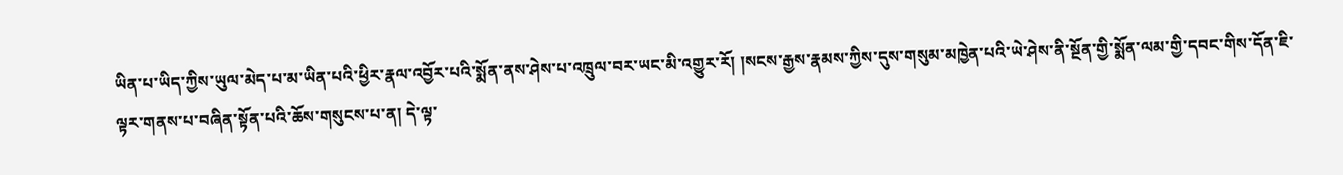ཡིན་པ་ཡིད་ཀྱིས་ཡུལ་མེད་པ་མ་ཡིན་པའི་ཕྱིར་རྣལ་འབྱོར་པའི་སྨོན་ནས་ཤེས་པ་འཁྲུལ་བར་ཡང་མི་འགྱུར་རོ། །སངས་རྒྱས་རྣམས་ཀྱིས་དུས་གསུམ་མཁྱེན་པའི་ཡེ་ཤེས་ནི་སྔོན་གྱི་སྨོན་ལམ་གྱི་དབང་གིས་དོན་ཇི་ལྟར་གནས་པ་བཞིན་སྟོན་པའི་ཆོས་གསུངས་པ་ན། དེ་ལྟ་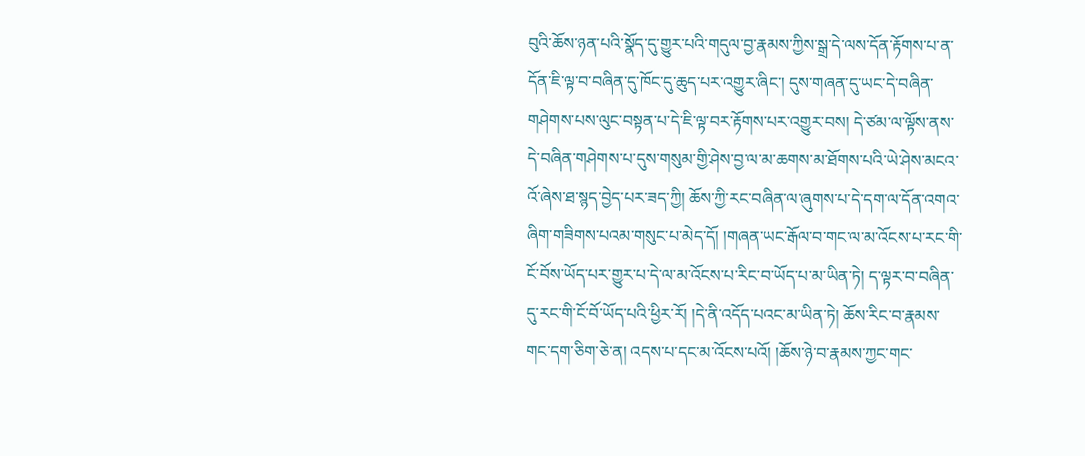བུའི་ཆོས་ཉན་པའི་སྣོད་དུ་གྱུར་པའི་གདུལ་བྱ་རྣམས་ཀྱིས་སྒྲ་དེ་ལས་དོན་རྟོགས་པ་ན་དོན་ཇི་ལྟ་བ་བཞིན་དུ་ཁོང་དུ་ཆུད་པར་འགྱུར་ཞིང་། དུས་གཞན་དུ་ཡང་དེ་བཞིན་གཤེགས་པས་ལུང་བསྟན་པ་དེ་ཇི་ལྟ་བར་རྟོགས་པར་འགྱུར་བས། དེ་ཙམ་ལ་ལྟོས་ནས་དེ་བཞིན་གཤེགས་པ་དུས་གསུམ་གྱི་ཤེས་བྱ་ལ་མ་ཆགས་མ་ཐོགས་པའི་ཡེ་ཤེས་མངའ་འོ་ཞེས་ཐ་སྙད་བྱེད་པར་ཟད་ཀྱི། ཆོས་ཀྱི་རང་བཞིན་ལ་ཞུགས་པ་དེ་དག་ལ་དོན་འགའ་ཞིག་གཟིགས་པའམ་གསུང་པ་མེད་དོ། །གཞན་ཡང་རྒོལ་བ་གང་ལ་མ་འོངས་པ་རང་གི་ངོ་བོས་ཡོད་པར་གྱུར་པ་དེ་ལ་མ་འོངས་པ་རིང་བ་ཡོད་པ་མ་ཡིན་ཏེ། ད་ལྟར་བ་བཞིན་དུ་རང་གི་ངོ་བོ་ཡོད་པའི་ཕྱིར་རོ། །དེ་ནི་འདོད་པའང་མ་ཡིན་ཏེ། ཆོས་རིང་བ་རྣམས་གང་དག་ཅིག་ཅེ་ན། འདས་པ་དང་མ་འོངས་པའོ། །ཆོས་ཉེ་བ་རྣམས་ཀྱང་གང་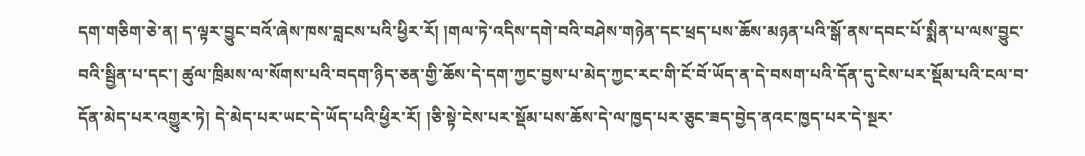དག་གཅིག་ཅེ་ན། ད་ལྟར་བྱུང་བའོ་ཞེས་ཁས་བླངས་པའི་ཕྱིར་རོ། །གལ་ཏེ་འདིས་དགེ་བའི་བཤེས་གཉེན་དང་ཕྲད་པས་ཆོས་མཉན་པའི་སྒོ་ནས་དབང་པོ་སྨིན་པ་ལས་བྱུང་བའི་སྦྱིན་པ་དང་། ཚུལ་ཁྲིམས་ལ་སོགས་པའི་བདག་ཉིད་ཅན་གྱི་ཆོས་དེ་དག་ཀྱང་བྱས་པ་མེད་ཀྱང་རང་གི་ངོ་བོ་ཡོད་ན་དེ་བསག་པའི་དོན་དུ་ངེས་པར་སྡོམ་པའི་ངལ་བ་དོན་མེད་པར་འགྱུར་ཏེ། དེ་མེད་པར་ཡང་དེ་ཡོད་པའི་ཕྱིར་རོ། །ཅི་སྟེ་ངེས་པར་སྡོམ་པས་ཆོས་དེ་ལ་ཁྱད་པར་ཅུང་ཟད་བྱེད་ནའང་ཁྱད་པར་དེ་སྔར་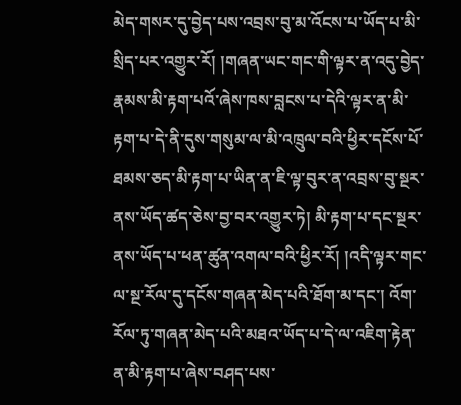མེད་གསར་དུ་བྱེད་པས་འབྲས་བུ་མ་འོངས་པ་ཡོད་པ་མི་སྲིད་པར་འགྱུར་རོ། །གཞན་ཡང་གང་གི་ལྟར་ན་འདུ་བྱེད་རྣམས་མི་རྟག་པའོ་ཞེས་ཁས་བླངས་པ་དེའི་ལྟར་ན་མི་རྟག་པ་དེ་ནི་དུས་གསུམ་ལ་མི་འཁྲུལ་བའི་ཕྱིར་དངོས་པོ་ཐམས་ཅད་མི་རྟག་པ་ཡིན་ན་ཇི་ལྟ་བུར་ན་འབྲས་བུ་སྔར་ནས་ཡོད་ཚད་ཅེས་བྱ་བར་འགྱུར་ཏེ། མི་རྟག་པ་དང་སྔར་ནས་ཡོད་པ་ཕན་ཚུན་འགལ་བའི་ཕྱིར་རོ། །འདི་ལྟར་གང་ལ་སྔ་རོལ་དུ་དངོས་གཞན་མེད་པའི་ཐོག་མ་དང་། འོག་རོལ་ཏུ་གཞན་མེད་པའི་མཐའ་ཡོད་པ་དེ་ལ་འཇིག་རྟེན་ན་མི་རྟག་པ་ཞེས་བཤད་པས་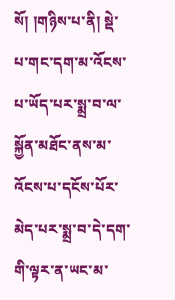སོ། །གཉིས་པ་ནི། སྡེ་པ་གང་དག་མ་འོངས་པ་ཡོད་པར་སྨྲ་བ་ལ་སྐྱོན་མཐོང་ནས་མ་འོངས་པ་དངོས་པོར་མེད་པར་སྨྲ་བ་དེ་དག་གི་ལྟར་ན་ཡང་མ་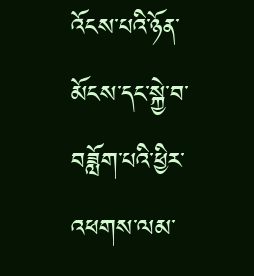འོངས་པའི་ཉོན་མོངས་དང་སྐྱེ་བ་བཟློག་པའི་ཕྱིར་འཕགས་ལམ་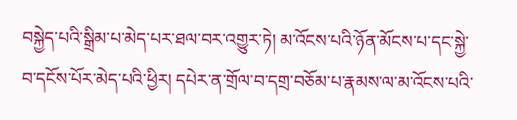བསྐྱེད་པའི་སྒྲིམ་པ་མེད་པར་ཐལ་བར་འགྱུར་ཏེ། མ་འོངས་པའི་ཉོན་མོངས་པ་དང་སྐྱེ་བ་དངོས་པོར་མེད་པའི་ཕྱིར། དཔེར་ན་གྲོལ་བ་དགྲ་བཅོམ་པ་རྣམས་ལ་མ་འོངས་པའི་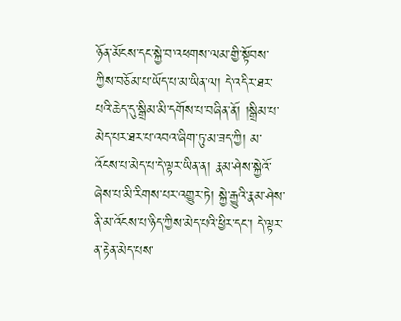ཉོན་མོངས་དང་སྐྱེ་བ་འཕགས་ལམ་གྱི་སྟོབས་ཀྱིས་བཅོམ་པ་ཡོད་པ་མ་ཡིན་ལ། དེ་འདིར་ཐར་པའི་ཆེད་དུ་སྒྲིམ་མི་དགོས་པ་བཞིན་ནོ། །སྒྲིམ་པ་མེད་པར་ཐར་པ་འབའ་ཞིག་ཏུ་མ་ཟད་ཀྱི། མ་འོངས་པ་མེད་པ་དེ་ལྟར་ཡིན་ན། རྣམ་ཤེས་སྐྱེའོ་ཞེས་པ་མི་རིགས་པར་འགྱུར་ཏེ། སྐྱེ་རྒྱུའི་རྣམ་ཤེས་ནི་མ་འོངས་པ་ཉིད་ཀྱིས་མེད་པའི་ཕྱིར་དང་། དེ་ལྟར་ན་རྟེན་མེད་པས་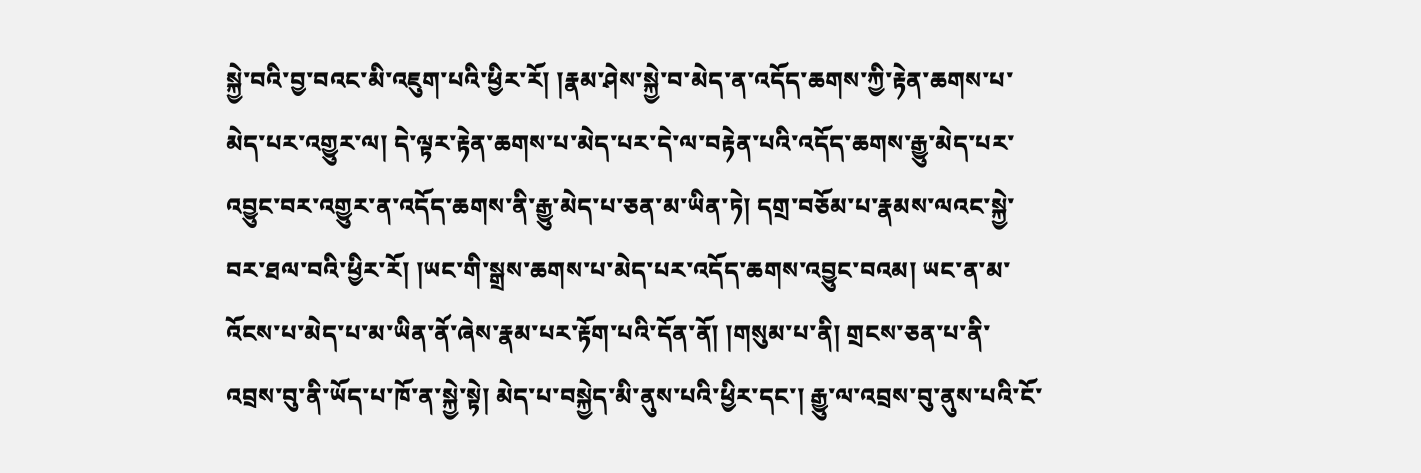སྐྱེ་བའི་བྱ་བའང་མི་འཇུག་པའི་ཕྱིར་རོ། །རྣམ་ཤེས་སྐྱེ་བ་མེད་ན་འདོད་ཆགས་ཀྱི་རྟེན་ཆགས་པ་མེད་པར་འགྱུར་ལ། དེ་ལྟར་རྟེན་ཆགས་པ་མེད་པར་དེ་ལ་བརྟེན་པའི་འདོད་ཆགས་རྒྱུ་མེད་པར་འབྱུང་བར་འགྱུར་ན་འདོད་ཆགས་ནི་རྒྱུ་མེད་པ་ཅན་མ་ཡིན་ཏེ། དགྲ་བཅོམ་པ་རྣམས་ལའང་སྐྱེ་བར་ཐལ་བའི་ཕྱིར་རོ། །ཡང་གི་སྒྲས་ཆགས་པ་མེད་པར་འདོད་ཆགས་འབྱུང་བའམ། ཡང་ན་མ་འོངས་པ་མེད་པ་མ་ཡིན་ནོ་ཞེས་རྣམ་པར་རྟོག་པའི་དོན་ནོ། །གསུམ་པ་ནི། གྲངས་ཅན་པ་ནི་འབྲས་བུ་ནི་ཡོད་པ་ཁོ་ན་སྐྱེ་སྟེ། མེད་པ་བསྐྱེད་མི་ནུས་པའི་ཕྱིར་དང་། རྒྱུ་ལ་འབྲས་བུ་ནུས་པའི་ངོ་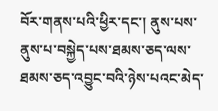བོར་གནས་པའི་ཕྱིར་དང་། ནུས་པས་ནུས་པ་བསྐྱེད་པས་ཐམས་ཅད་ལས་ཐམས་ཅད་འབྱུང་བའི་ཉེས་པའང་མེད་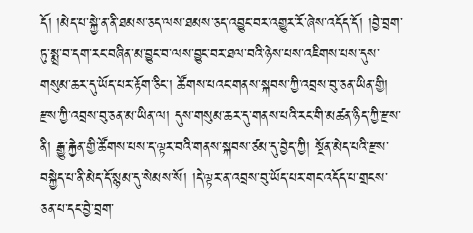དོ། །མེད་པ་སྐྱེ་ན་ནི་ཐམས་ཅད་ལས་ཐམས་ཅད་འབྱུང་བར་འགྱུར་རོ་ཞེས་འདོད་དོ། །བྱེ་བྲག་ཏུ་སྨྲ་བ་དག་རང་བཞིན་མ་བྱུང་བ་ལས་བྱུང་བར་ཐལ་བའི་ཉེས་པས་འཇིགས་པས་དུས་གསུམ་ཆར་དུ་ཡོད་པར་རྟོག་ཅིང་། ཚོགས་པའང་གནས་སྐབས་ཀྱི་འབྲས་བུ་ཅན་ཡིན་གྱི། རྫས་ཀྱི་འབྲས་བུ་ཅན་མ་ཡིན་ལ། དུས་གསུམ་ཆར་དུ་གནས་པའི་རང་གི་མཚན་ཉིད་ཀྱི་རྫས་ནི། རྒྱུ་རྐྱེན་གྱི་ཚོགས་པས་ད་ལྟར་བའི་གནས་སྐབས་ཙམ་དུ་བྱེད་ཀྱི། སྔོན་མེད་པའི་རྫས་བསྐྱེད་པ་ནི་མེད་དོ་སྙམ་དུ་སེམས་སོ། །དེ་ལྟར་ན་འབྲས་བུ་ཡོད་པར་གང་འདོད་པ་གྲངས་ཅན་པ་དང་བྱེ་བྲག་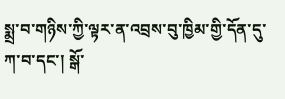སྨྲ་བ་གཉིས་ཀྱི་ལྟར་ན་འབྲས་བུ་ཁྱིམ་གྱི་དོན་དུ་ཀ་བ་དང་། སྒོ་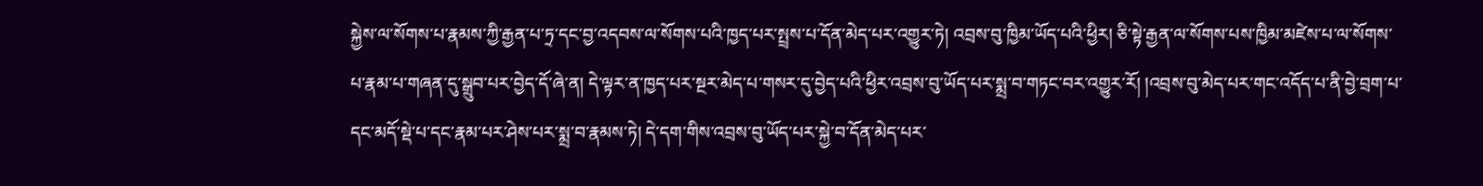སྐྱེས་ལ་སོགས་པ་རྣམས་ཀྱི་རྒྱན་པ་ཏྲ་དང་བྱ་འདབས་ལ་སོགས་པའི་ཁྱད་པར་སྤྲས་པ་དོན་མེད་པར་འགྱུར་ཏེ། འབྲས་བུ་ཁྱིམ་ཡོད་པའི་ཕྱིར། ཅི་སྟེ་རྒྱན་ལ་སོགས་པས་ཁྱིམ་མཛེས་པ་ལ་སོགས་པ་རྣམ་པ་གཞན་དུ་སྒྲུབ་པར་བྱེད་དོ་ཞེ་ན། དེ་ལྟར་ན་ཁྱད་པར་སྔར་མེད་པ་གསར་དུ་བྱེད་པའི་ཕྱིར་འབྲས་བུ་ཡོད་པར་སྨྲ་བ་གཏང་བར་འགྱུར་རོ། །འབྲས་བུ་མེད་པར་གང་འདོད་པ་ནི་བྱེ་བྲག་པ་དང་མདོ་སྡེ་པ་དང་རྣམ་པར་ཤེས་པར་སྨྲ་བ་རྣམས་ཏེ། དེ་དག་གིས་འབྲས་བུ་ཡོད་པར་སྐྱེ་བ་དོན་མེད་པར་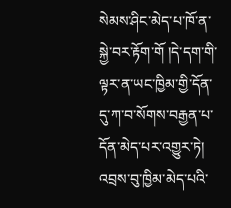སེམས་ཤིང་མེད་པ་ཁོ་ན་སྐྱེ་བར་རྟོག་གོ །དེ་དག་གི་ལྟར་ན་ཡང་ཁྱིམ་གྱི་དོན་དུ་ཀ་བ་སོགས་བརྒྱན་པ་དོན་མེད་པར་འགྱུར་ཏེ། འབྲས་བུ་ཁྱིམ་མེད་པའི་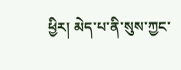ཕྱིར། མེད་པ་ནི་སུས་ཀྱང་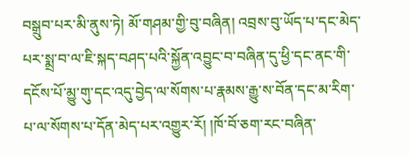བསྒྲུབ་པར་མི་ནུས་ཏེ། མོ་གཤམ་གྱི་བུ་བཞིན། འབྲས་བུ་ཡོད་པ་དང་མེད་པར་སྨྲ་བ་ལ་ཇི་སྐད་བཤད་པའི་སྐྱོན་འབྱུང་བ་བཞིན་དུ་ཕྱི་དང་ནང་གི་དངོས་པོ་མྱུ་གུ་དང་འདུ་བྱེད་ལ་སོགས་པ་རྣམས་རྒྱུ་ས་བོན་དང་མ་རིག་པ་ལ་སོགས་པ་དོན་མེད་པར་འགྱུར་རོ། །ཁོ་བོ་ཅག་རང་བཞིན་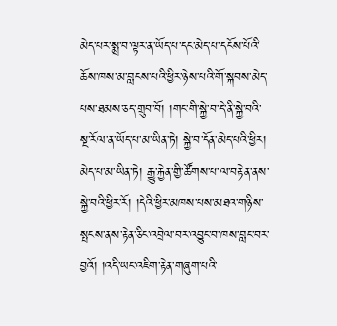མེད་པར་སྨྲ་བ་ལྟར་ན་ཡོད་པ་དང་མེད་པ་དངོས་པོའི་ཆོས་ཁས་མ་བླངས་པའི་ཕྱིར་ཉེས་པའི་གོ་སྐབས་མེད་པས་ཐམས་ཅད་གྲུབ་བོ། །གང་གི་སྐྱེ་བ་དེ་ནི་སྐྱེ་བའི་སྔ་རོལ་ན་ཡོད་པ་མ་ཡིན་ཏེ། སྐྱེ་བ་དོན་མེད་པའི་ཕྱིར། མེད་པ་མ་ཡིན་ཏེ། རྒྱུ་རྐྱེན་གྱི་ཚོགས་པ་ལ་བརྟེན་ནས་སྐྱེ་བའི་ཕྱིར་རོ། །དེའི་ཕྱིར་མཁས་པས་མཐའ་གཉིས་སྤངས་ནས་རྟེན་ཅིང་འབྲེལ་བར་འབྱུང་བ་ཁས་བླང་བར་བྱའོ། །འདི་ཡང་འཇིག་རྟེན་གཞུག་པའི་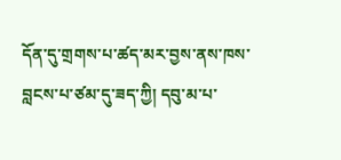དོན་དུ་གྲགས་པ་ཚད་མར་བྱས་ནས་ཁས་བླངས་པ་ཙམ་དུ་ཟད་ཀྱི། དབུ་མ་པ་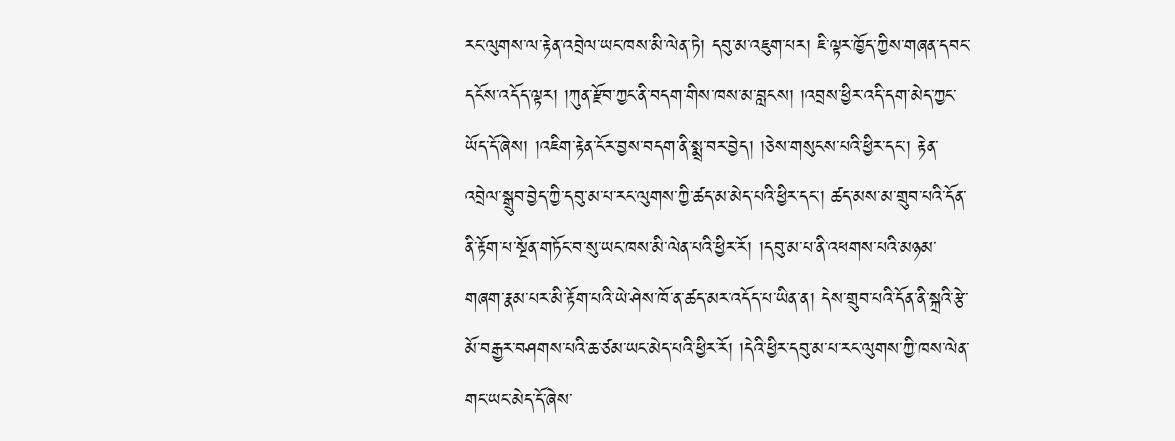རང་ལུགས་ལ་རྟེན་འབྲེལ་ཡང་ཁས་མི་ལེན་ཏེ། དབུ་མ་འཇུག་པར། ཇི་ལྟར་ཁྱོད་ཀྱིས་གཞན་དབང་དངོས་འདོད་ལྟར། །ཀུན་རྫོབ་ཀྱང་ནི་བདག་གིས་ཁས་མ་བླངས། །འབྲས་ཕྱིར་འདི་དག་མེད་ཀྱང་ཡོད་དོ་ཞེས། །འཇིག་རྟེན་ངོར་བྱས་བདག་ནི་སྨྲ་བར་བྱེད། །ཅེས་གསུངས་པའི་ཕྱིར་དང་། རྟེན་འབྲེལ་སྒྲུབ་བྱེད་ཀྱི་དབུ་མ་པ་རང་ལུགས་ཀྱི་ཚད་མ་མེད་པའི་ཕྱིར་དང་། ཚད་མས་མ་གྲུབ་པའི་དོན་ནི་རྟོག་པ་སྔོན་གཏོང་བ་སུ་ཡང་ཁས་མི་ལེན་པའི་ཕྱིར་རོ། །དབུ་མ་པ་ནི་འཕགས་པའི་མཉམ་གཞག་རྣམ་པར་མི་རྟོག་པའི་ཡེ་ཤེས་ཁོ་ན་ཚད་མར་འདོད་པ་ཡིན་ན། དེས་གྲུབ་པའི་དོན་ནི་སྐྲའི་རྩེ་མོ་བརྒྱར་བཤགས་པའི་ཆ་ཙམ་ཡང་མེད་པའི་ཕྱིར་རོ། །དེའི་ཕྱིར་དབུ་མ་པ་རང་ལུགས་ཀྱི་ཁས་ལེན་གང་ཡང་མེད་དོ་ཞེས་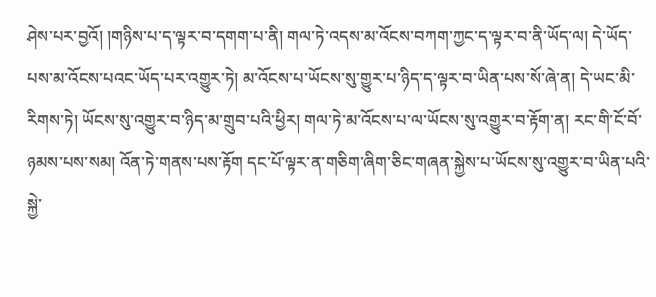ཤེས་པར་བྱའོ། །གཉིས་པ་ད་ལྟར་བ་དགག་པ་ནི། གལ་ཏེ་འདས་མ་འོངས་བཀག་ཀྱང་ད་ལྟར་བ་ནི་ཡོད་ལ། དེ་ཡོད་པས་མ་འོངས་པའང་ཡོད་པར་འགྱུར་ཏེ། མ་འོངས་པ་ཡོངས་སུ་གྱུར་པ་ཉིད་ད་ལྟར་བ་ཡིན་པས་སོ་ཞེ་ན། དེ་ཡང་མི་རིགས་ཏེ། ཡོངས་སུ་འགྱུར་བ་ཉིད་མ་གྲུབ་པའི་ཕྱིར། གལ་ཏེ་མ་འོངས་པ་ལ་ཡོངས་སུ་འགྱུར་བ་རྟོག་ན། རང་གི་ངོ་བོ་ཉམས་པས་སམ། འོན་ཏེ་གནས་པས་རྟོག དང་པོ་ལྟར་ན་གཅིག་ཞིག་ཅིང་གཞན་སྐྱེས་པ་ཡོངས་སུ་འགྱུར་བ་ཡིན་པའི་སྐྱེ་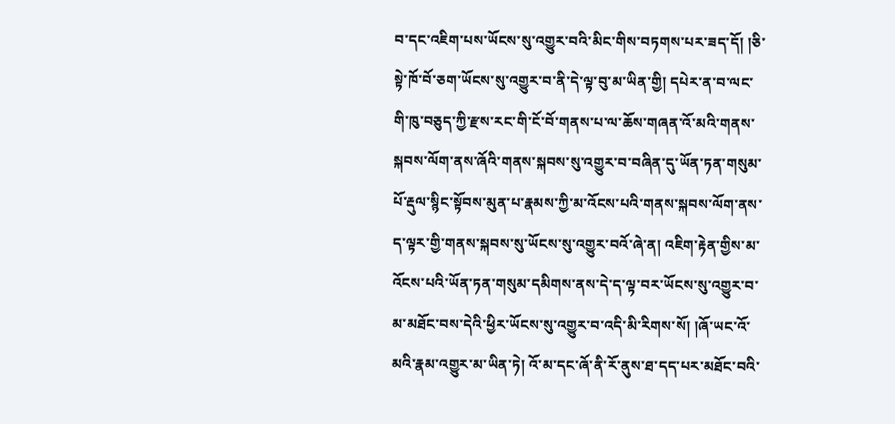བ་དང་འཇིག་པས་ཡོངས་སུ་འགྱུར་བའི་མིང་གིས་བཏགས་པར་ཟད་དོ། །ཅི་སྟེ་ཁོ་བོ་ཅག་ཡོངས་སུ་འགྱུར་བ་ནི་དེ་ལྟ་བུ་མ་ཡིན་གྱི། དཔེར་ན་བ་ལང་གི་ཁུ་བཅུད་ཀྱི་རྫས་རང་གི་ངོ་བོ་གནས་པ་ལ་ཆོས་གཞན་འོ་མའི་གནས་སྐབས་ལོག་ནས་ཞོའི་གནས་སྐབས་སུ་འགྱུར་བ་བཞིན་དུ་ཡོན་ཏན་གསུམ་པོ་རྡུལ་སྙིང་སྟོབས་མུན་པ་རྣམས་ཀྱི་མ་འོངས་པའི་གནས་སྐབས་ལོག་ནས་ད་ལྟར་གྱི་གནས་སྐབས་སུ་ཡོངས་སུ་འགྱུར་བའོ་ཞེ་ན། འཇིག་རྟེན་གྱིས་མ་འོངས་པའི་ཡོན་ཏན་གསུམ་དམིགས་ནས་དེ་ད་ལྟ་བར་ཡོངས་སུ་འགྱུར་བ་མ་མཐོང་བས་དེའི་ཕྱིར་ཡོངས་སུ་འགྱུར་བ་འདི་མི་རིགས་སོ། །ཞོ་ཡང་འོ་མའི་རྣམ་འགྱུར་མ་ཡིན་ཏེ། འོ་མ་དང་ཞོ་ནི་རོ་ནུས་ཐ་དད་པར་མཐོང་བའི་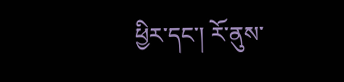ཕྱིར་དང་། རོ་ནུས་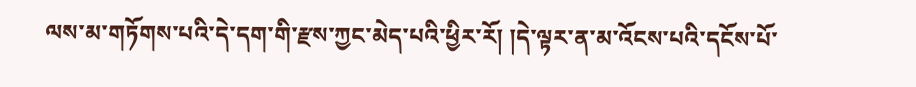ལས་མ་གཏོགས་པའི་དེ་དག་གི་རྫས་ཀྱང་མེད་པའི་ཕྱིར་རོ། །དེ་ལྟར་ན་མ་འོངས་པའི་དངོས་པོ་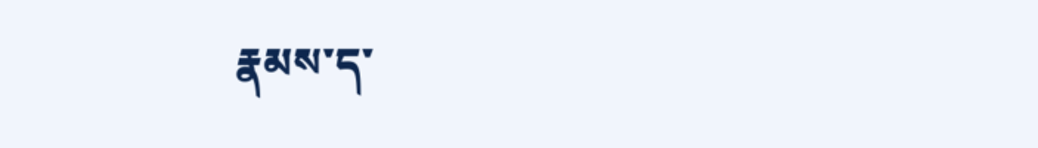རྣམས་ད་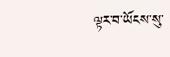ལྟར་བ་ཡོངས་སུ་